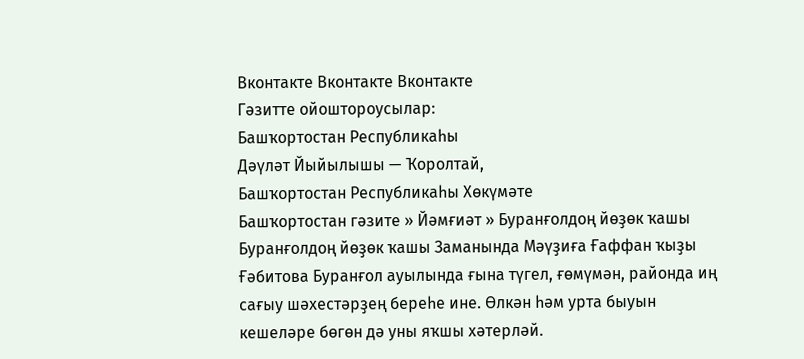Вконтакте Вконтакте Вконтакте
Гәзитте ойоштороусылар:
Башҡортостан Республикаһы
Дәүләт Йыйылышы — Ҡоролтай,
Башҡортостан Республикаһы Хөкүмәте
Башҡортостан гәзите » Йәмғиәт » Буранғолдоң йөҙөк ҡашы
Буранғолдоң йөҙөк ҡашы Заманында Мәүҙиға Ғаффан ҡыҙы Ғәбитова Буранғол ауылында ғына түгел, ғөмүмән, районда иң сағыу шәхестәрҙең береһе ине. Өлкән һәм урта быуын кешеләре бөгөн дә уны яҡшы хәтерләй.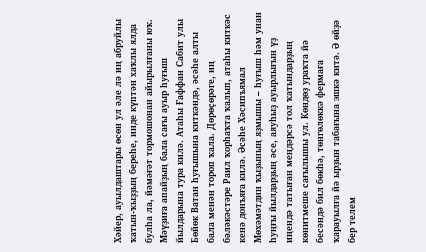Хәйер, ауылдаштары өсөн ул әле лә иң абруйлы ҡатын-ҡыҙҙың береһе, инде күптән хаҡлы ялда булһа ла, йәмәғәт тормошонан айырылғаны юҡ.
Мәүҙиға апайҙың бала сағы ауыр һуғыш йылдарына тура килә. Атаһы Ғаффан Сабит улы Бөйөк Ватан һуғышына киткәндә, әсәһе алты бала менән тороп ҡала. Дөрөҫөрәге, иң бәләкәстәре Раил ҡорһаҡта ҡалып, атаһы киткәс кенә донъяға килә. Әсәһе Хәсипъямал Мөхәмәтдин ҡыҙының яҙмышы – һуғыш һәм унан һуңғы йылдарҙың әсе, аяуһыҙ ауырлығын үҙ иңендә татыған меңдәрсә тол ҡатындарҙың көнитмеше сағылышы ул. Көндөҙ ураҡта йә бесәндә бил бөкһә, төнгөлөккә фермаға ҡарауылға йә ырҙын табағына эшкә китә. Ә өйҙә бер телем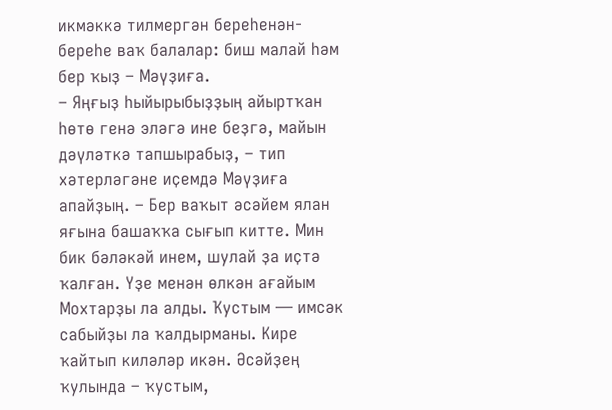икмәккә тилмергән береһенән-береһе ваҡ балалар: биш малай һәм бер ҡыҙ – Мәүҙиға.
– Яңғыҙ һыйырыбыҙҙың айыртҡан һөтө генә эләгә ине беҙгә, майын дәүләткә тапшырабыҙ, – тип хәтерләгәне иҫемдә Мәүҙиға апайҙың. – Бер ваҡыт әсәйем ялан яғына башаҡҡа сығып китте. Мин бик бәләкәй инем, шулай ҙа иҫтә ҡалған. Үҙе менән өлкән ағайым Мохтарҙы ла алды. Ҡустым — имсәк сабыйҙы ла ҡалдырманы. Кире ҡайтып киләләр икән. Әсәйҙең ҡулында – ҡустым,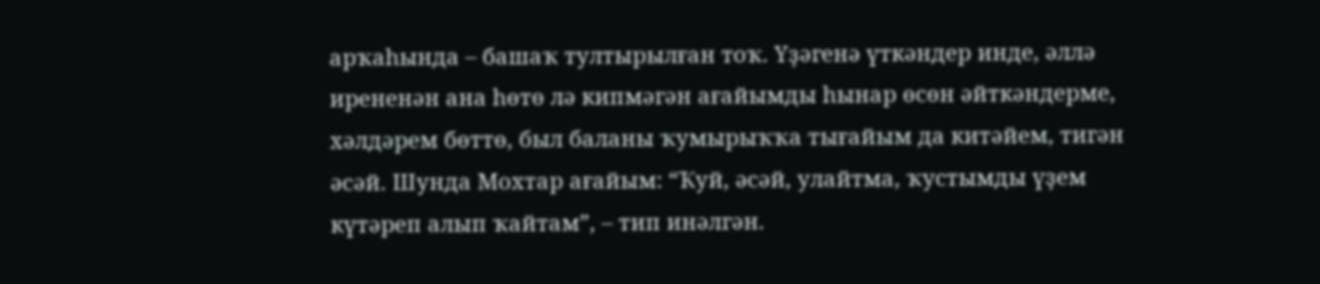арҡаһында – башаҡ тултырылған тоҡ. Үҙәгенә үткәндер инде, әллә ирененән ана һөтө лә кипмәгән ағайымды һынар өсөн әйткәндерме, хәлдәрем бөттө, был баланы ҡумырыҡҡа тығайым да китәйем, тигән әсәй. Шунда Мохтар ағайым: “Ҡуй, әсәй, улайтма, ҡустымды үҙем күтәреп алып ҡайтам”, – тип инәлгән.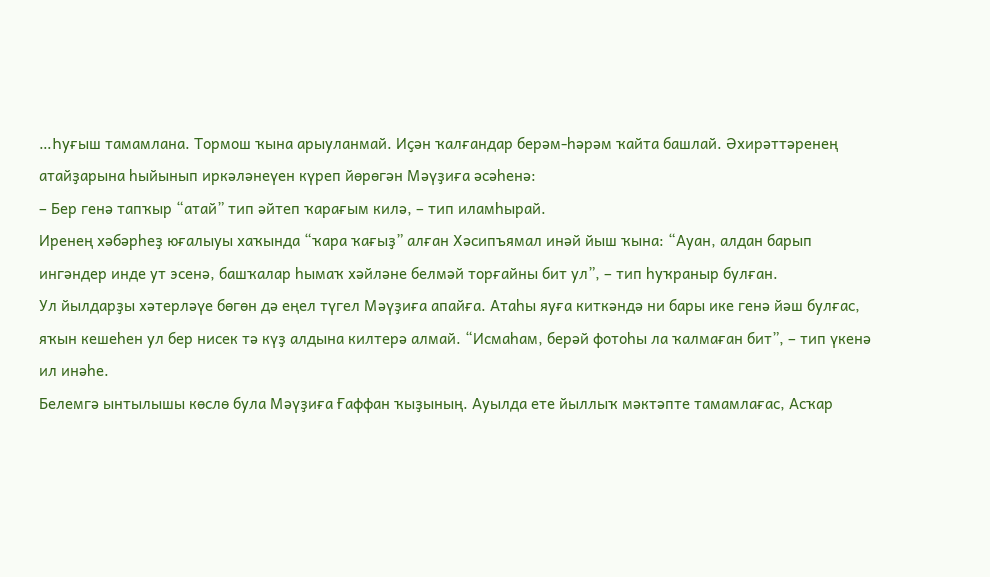…Һуғыш тамамлана. Тормош ҡына арыуланмай. Иҫән ҡалғандар берәм-һәрәм ҡайта башлай. Әхирәттәренең атайҙарына һыйынып иркәләнеүен күреп йөрөгән Мәүҙиға әсәһенә:
– Бер генә тапҡыр “атай” тип әйтеп ҡарағым килә, – тип иламһырай.
Иренең хәбәрһеҙ юғалыуы хаҡында “ҡара ҡағыҙ” алған Хәсипъямал инәй йыш ҡына: “Ауан, алдан барып ингәндер инде ут эсенә, башҡалар һымаҡ хәйләне белмәй торғайны бит ул”, – тип һуҡраныр булған.
Ул йылдарҙы хәтерләүе бөгөн дә еңел түгел Мәүҙиға апайға. Атаһы яуға киткәндә ни бары ике генә йәш булғас, яҡын кешеһен ул бер нисек тә күҙ алдына килтерә алмай. “Исмаһам, берәй фотоһы ла ҡалмаған бит”, – тип үкенә ил инәһе.
Белемгә ынтылышы көслө була Мәүҙиға Ғаффан ҡыҙының. Ауылда ете йыллыҡ мәктәпте тамамлағас, Асҡар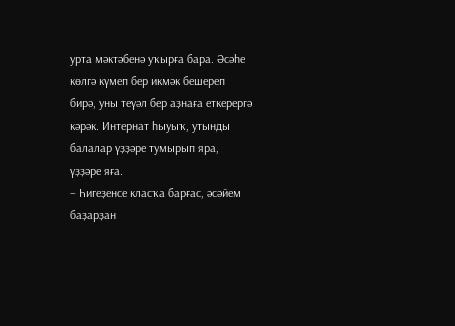урта мәктәбенә уҡырға бара. Әсәһе көлгә күмеп бер икмәк бешереп бирә, уны теүәл бер аҙнаға еткерергә кәрәк. Интернат һыуыҡ, утынды балалар үҙҙәре тумырып яра, үҙҙәре яға.
– Һигеҙенсе класҡа барғас, әсәйем баҙарҙан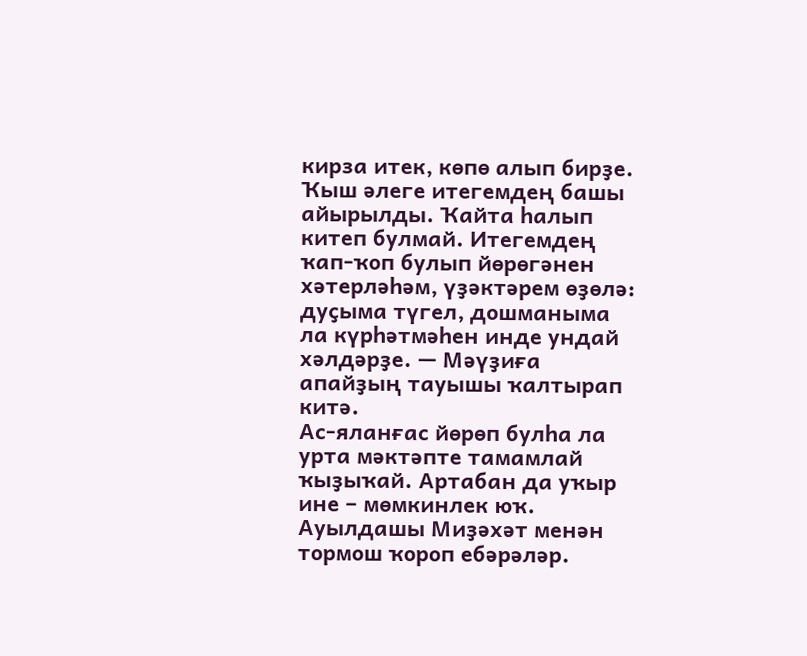кирза итек, көпө алып бирҙе. Ҡыш әлеге итегемдең башы айырылды. Ҡайта һалып китеп булмай. Итегемдең ҡап-ҡоп булып йөрөгәнен хәтерләһәм, үҙәктәрем өҙөлә: дуҫыма түгел, дошманыма ла күрһәтмәһен инде ундай хәлдәрҙе. — Мәүҙиға апайҙың тауышы ҡалтырап китә.
Ас-яланғас йөрөп булһа ла урта мәктәпте тамамлай ҡыҙыҡай. Артабан да уҡыр ине – мөмкинлек юҡ. Ауылдашы Миҙәхәт менән тормош ҡороп ебәрәләр.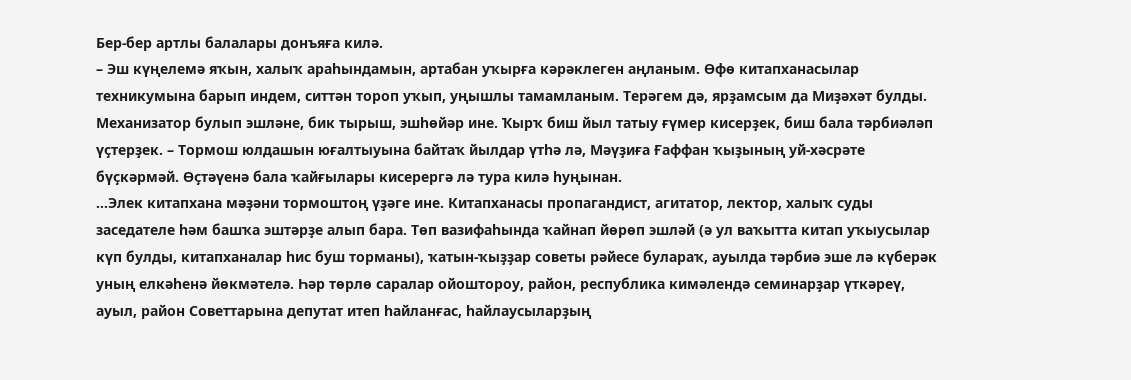Бер-бер артлы балалары донъяға килә.
– Эш күңелемә яҡын, халыҡ араһындамын, артабан уҡырға кәрәклеген аңланым. Өфө китапханасылар техникумына барып индем, ситтән тороп уҡып, уңышлы тамамланым. Терәгем дә, ярҙамсым да Миҙәхәт булды. Механизатор булып эшләне, бик тырыш, эшһөйәр ине. Ҡырҡ биш йыл татыу ғүмер кисерҙек, биш бала тәрбиәләп үҫтерҙек. – Тормош юлдашын юғалтыуына байтаҡ йылдар үтһә лә, Мәүҙиға Ғаффан ҡыҙының уй-хәсрәте бүҫкәрмәй. Өҫтәүенә бала ҡайғылары кисерергә лә тура килә һуңынан.
…Элек китапхана мәҙәни тормоштоң үҙәге ине. Китапханасы пропагандист, агитатор, лектор, халыҡ суды заседателе һәм башҡа эштәрҙе алып бара. Төп вазифаһында ҡайнап йөрөп эшләй (ә ул ваҡытта китап уҡыусылар күп булды, китапханалар һис буш торманы), ҡатын-ҡыҙҙар советы рәйесе булараҡ, ауылда тәрбиә эше лә күберәк уның елкәһенә йөкмәтелә. Һәр төрлө саралар ойоштороу, район, республика кимәлендә семинарҙар үткәреү, ауыл, район Советтарына депутат итеп һайланғас, һайлаусыларҙың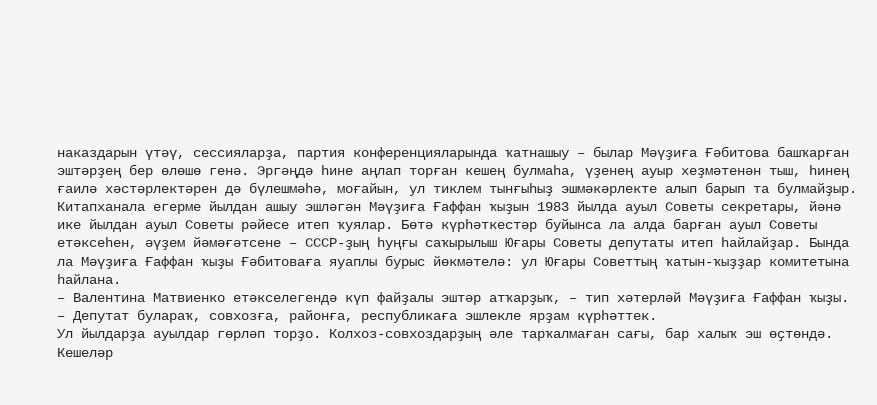наказдарын үтәү, сессияларҙа, партия конференцияларында ҡатнашыу – былар Мәүҙиға Ғәбитова башҡарған эштәрҙең бер өлөшө генә. Эргәңдә һине аңлап торған кешең булмаһа, үҙенең ауыр хеҙмәтенән тыш, һинең ғаилә хәстәрлектәрен дә бүлешмәһә, моғайын, ул тиклем тынғыһыҙ эшмәкәрлекте алып барып та булмайҙыр.
Китапханала егерме йылдан ашыу эшләгән Мәүҙиға Ғаффан ҡыҙын 1983 йылда ауыл Советы секретары, йәнә ике йылдан ауыл Советы рәйесе итеп ҡуялар. Бөтә күрһәткестәр буйынса ла алда барған ауыл Советы етәксеһен, әүҙем йәмәғәтсене – СССР-ҙың һуңғы саҡырылыш Юғары Советы депутаты итеп һайлайҙар. Бында ла Мәүҙиға Ғаффан ҡыҙы Ғәбитоваға яуаплы бурыс йөкмәтелә: ул Юғары Советтың ҡатын-ҡыҙҙар комитетына һайлана.
– Валентина Матвиенко етәкселегендә күп файҙалы эштәр атҡарҙыҡ, – тип хәтерләй Мәүҙиға Ғаффан ҡыҙы. – Депутат булараҡ, совхозға, районға, республикаға эшлекле ярҙам күрһәттек.
Ул йылдарҙа ауылдар гөрләп торҙо. Колхоз-совхоздарҙың әле тарҡалмаған сағы, бар халыҡ эш өҫтөндә. Кешеләр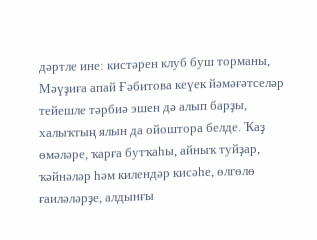дәртле ине: кистәрен клуб буш торманы, Мәүҙиға апай Ғәбитова кеүек йәмәғәтселәр тейешле тәрбиә эшен дә алып барҙы, халыҡтың ялын да ойоштора белде. Ҡаҙ өмәләре, ҡарға бутҡаһы, айныҡ туйҙар, ҡәйнәләр һәм килендәр кисәһе, өлгөлө ғаиләләрҙе, алдынғы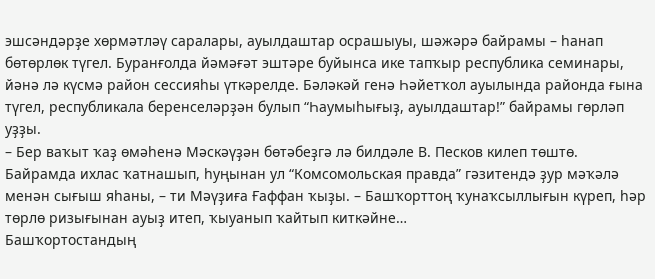эшсәндәрҙе хөрмәтләү саралары, ауылдаштар осрашыуы, шәжәрә байрамы – һанап бөтөрлөк түгел. Буранғолда йәмәғәт эштәре буйынса ике тапҡыр республика семинары, йәнә лә күсмә район сессияһы үткәрелде. Бәләкәй генә Һәйетҡол ауылында районда ғына түгел, республикала беренселәрҙән булып “Һаумыһығыҙ, ауылдаштар!” байрамы гөрләп уҙҙы.
– Бер ваҡыт ҡаҙ өмәһенә Мәскәүҙән бөтәбеҙгә лә билдәле В. Песков килеп төштө. Байрамда ихлас ҡатнашып, һуңынан ул “Комсомольская правда” гәзитендә ҙур мәҡәлә менән сығыш яһаны, – ти Мәүҙиға Ғаффан ҡыҙы. – Башҡорттоң ҡунаҡсыллығын күреп, һәр төрлө ризығынан ауыҙ итеп, ҡыуанып ҡайтып киткәйне…
Башҡортостандың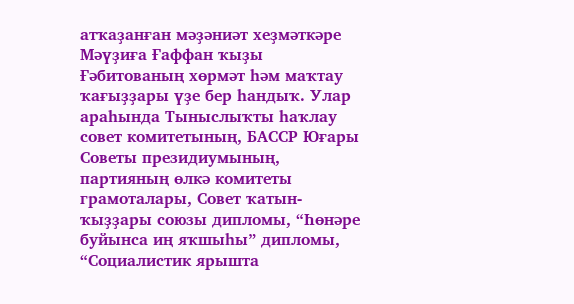атҡаҙанған мәҙәниәт хеҙмәткәре Мәүҙиға Ғаффан ҡыҙы Ғәбитованың хөрмәт һәм маҡтау ҡағыҙҙары үҙе бер һандыҡ. Улар араһында Тыныслыҡты һаҡлау совет комитетының, БАССР Юғары Советы президиумының, партияның өлкә комитеты грамоталары, Совет ҡатын-ҡыҙҙары союзы дипломы, “Һөнәре буйынса иң яҡшыһы” дипломы, “Социалистик ярышта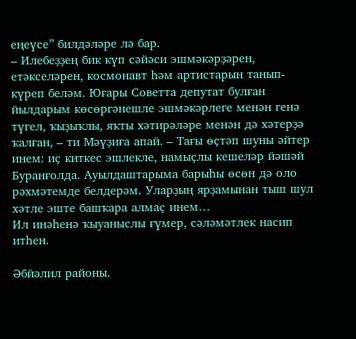еңеүсе” билдәләре лә бар.
– Илебеҙҙең бик күп сәйәси эшмәкәрҙәрен, етәкселәрен, космонавт һәм артистарын танып-күреп беләм. Юғары Советта депутат булған йылдарым көсөргәнешле эшмәкәрлеге менән генә түгел, ҡыҙыҡлы, яҡты хәтирәләре менән дә хәтерҙә ҡалған, – ти Мәүҙиға апай. – Тағы өҫтәп шуны әйтер инем: иҫ киткес эшлекле, намыҫлы кешеләр йәшәй Буранғолда. Ауылдаштарыма барыһы өсөн дә оло рәхмәтемде белдерәм. Уларҙың ярҙамынан тыш шул хәтле эште башҡара алмаҫ инем…
Ил инәһенә ҡыуаныслы ғүмер, сәләмәтлек насип итһен.

Әбйәлил районы.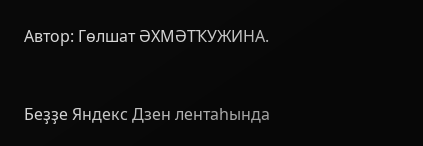Автор: Гөлшат ӘХМӘТҠУЖИНА.


Беҙҙе Яндекс Дзен лентаһында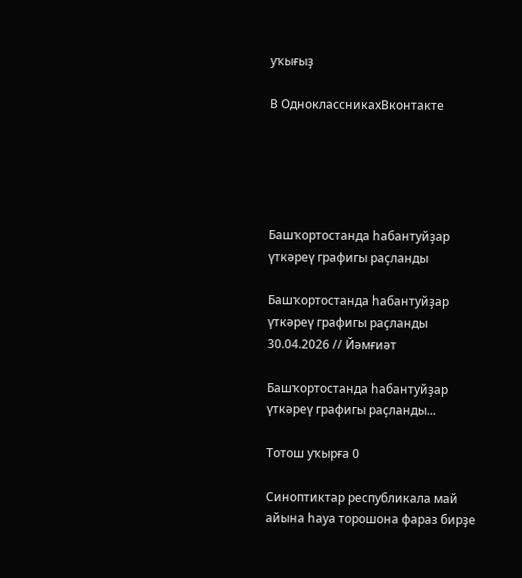уҡығыҙ

В ОдноклассникахВконтакте





Башҡортостанда һабантуйҙар үткәреү графигы раҫланды

Башҡортостанда һабантуйҙар үткәреү графигы раҫланды 30.04.2026 // Йәмғиәт

Башҡортостанда һабантуйҙар үткәреү графигы раҫланды...

Тотош уҡырға 0

Синоптиктар республикала май айына һауа торошона фараз бирҙе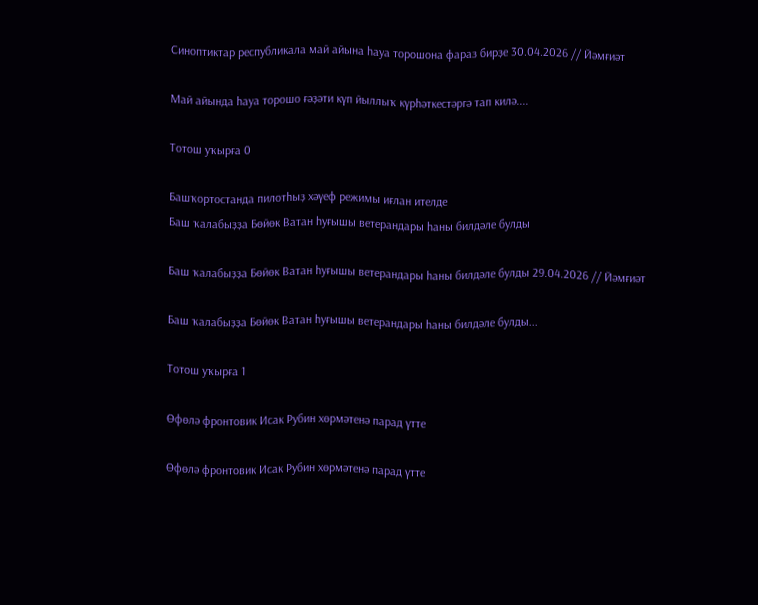Синоптиктар республикала май айына һауа торошона фараз бирҙе 30.04.2026 // Йәмғиәт

Май айында һауа торошо ғәҙәти күп йыллыҡ күрһәткестәргә тап килә....

Тотош уҡырға 0

Башҡортостанда пилотһыҙ хәүеф режимы иғлан ителде
Баш ҡалабыҙҙа Бөйөк Ватан һуғышы ветерандары һаны билдәле булды

Баш ҡалабыҙҙа Бөйөк Ватан һуғышы ветерандары һаны билдәле булды 29.04.2026 // Йәмғиәт

Баш ҡалабыҙҙа Бөйөк Ватан һуғышы ветерандары һаны билдәле булды...

Тотош уҡырға 1

Өфөлә фронтовик Исак Рубин хөрмәтенә парад үтте

Өфөлә фронтовик Исак Рубин хөрмәтенә парад үтте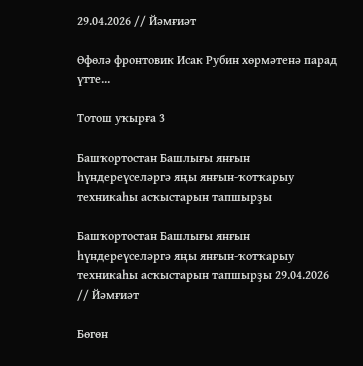29.04.2026 // Йәмғиәт

Өфөлә фронтовик Исак Рубин хөрмәтенә парад үтте...

Тотош уҡырға 3

Башҡортостан Башлығы янғын һүндереүселәргә яңы янғын-ҡотҡарыу техникаһы асҡыстарын тапшырҙы

Башҡортостан Башлығы янғын һүндереүселәргә яңы янғын-ҡотҡарыу техникаһы асҡыстарын тапшырҙы 29.04.2026 // Йәмғиәт

Бөгөн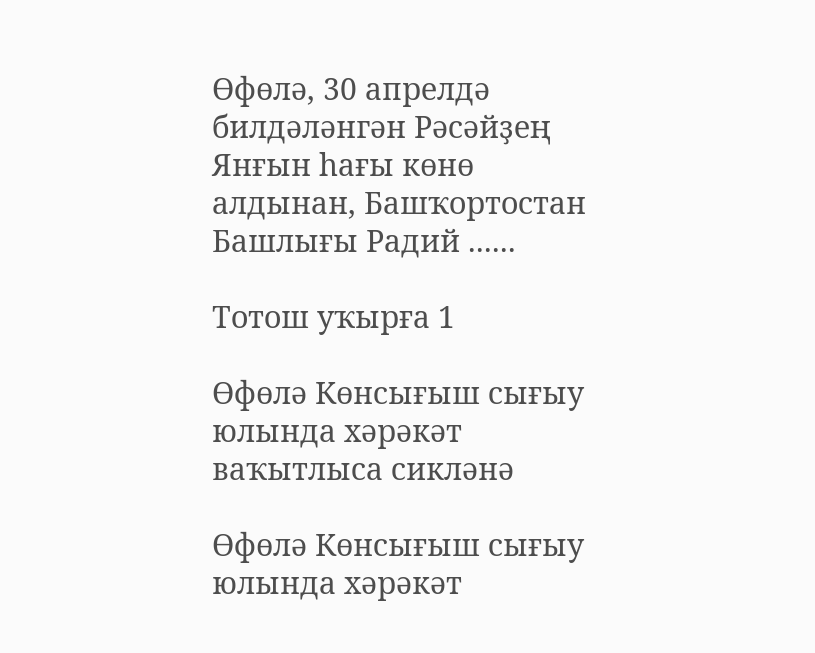Өфөлә, 30 апрелдә билдәләнгән Рәсәйҙең Янғын һағы көнө алдынан, Башҡортостан Башлығы Радий ......

Тотош уҡырға 1

Өфөлә Көнсығыш сығыу юлында хәрәкәт ваҡытлыса сикләнә

Өфөлә Көнсығыш сығыу юлында хәрәкәт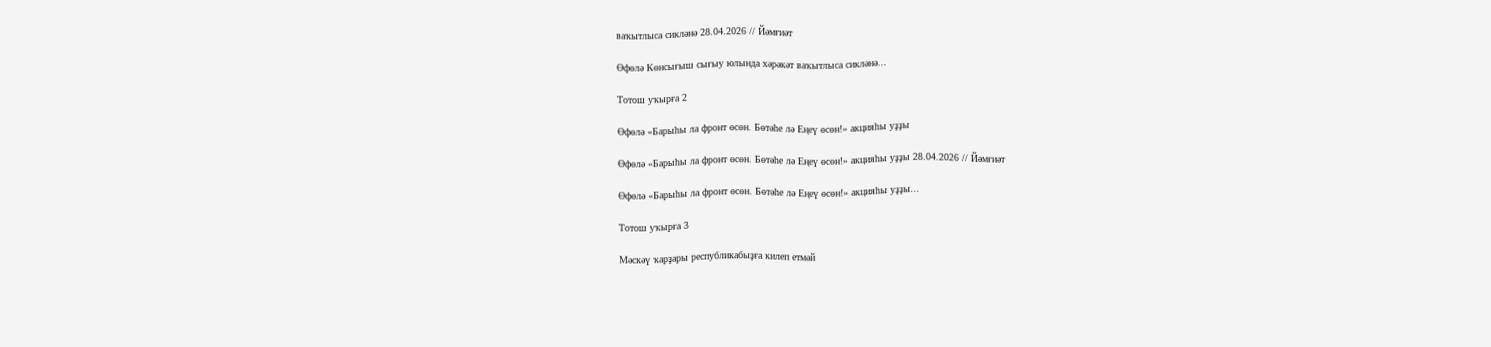ваҡытлыса сикләнә 28.04.2026 // Йәмғиәт

Өфөлә Көнсығыш сығыу юлында хәрәкәт ваҡытлыса сикләнә...

Тотош уҡырға 2

Өфөлә «Барыһы ла фронт өсөн. Бөтәһе лә Еңеү өсөн!» акцияһы уҙҙы

Өфөлә «Барыһы ла фронт өсөн. Бөтәһе лә Еңеү өсөн!» акцияһы уҙҙы 28.04.2026 // Йәмғиәт

Өфөлә «Барыһы ла фронт өсөн. Бөтәһе лә Еңеү өсөн!» акцияһы уҙҙы...

Тотош уҡырға 3

Мәскәү ҡарҙары республикабыҙға килеп етмәй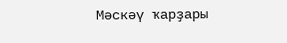Мәскәү ҡарҙары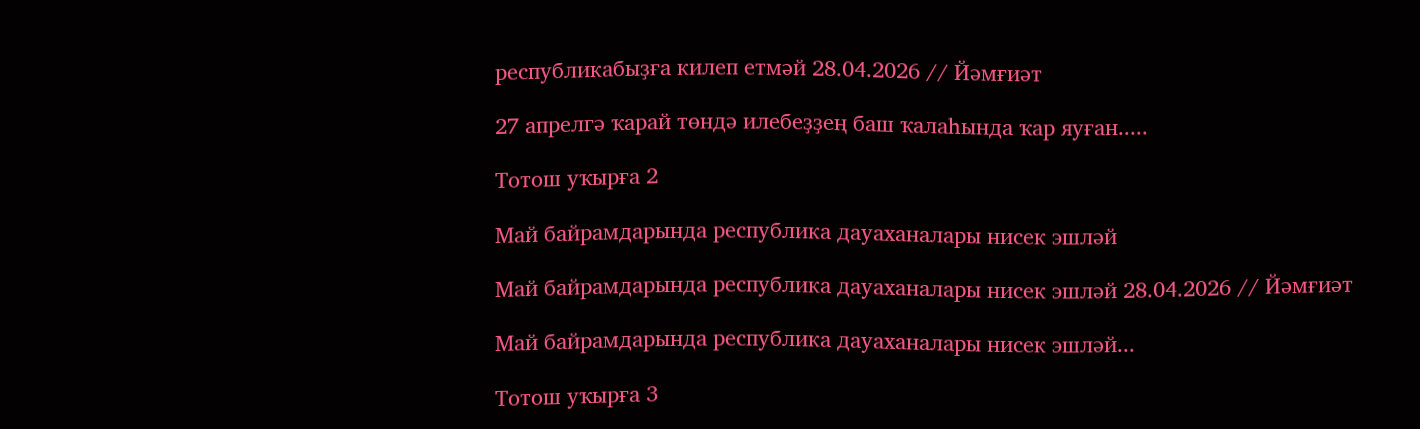республикабыҙға килеп етмәй 28.04.2026 // Йәмғиәт

27 апрелгә ҡарай төндә илебеҙҙең баш ҡалаһында ҡар яуған.....

Тотош уҡырға 2

Май байрамдарында республика дауаханалары нисек эшләй

Май байрамдарында республика дауаханалары нисек эшләй 28.04.2026 // Йәмғиәт

Май байрамдарында республика дауаханалары нисек эшләй...

Тотош уҡырға 3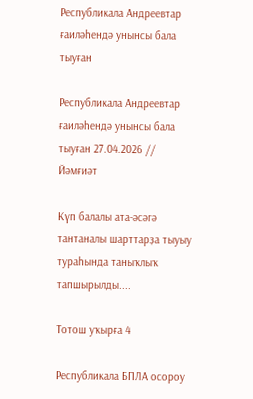Республикала Андреевтар ғаиләһендә унынсы бала тыуған

Республикала Андреевтар ғаиләһендә унынсы бала тыуған 27.04.2026 // Йәмғиәт

Күп балалы ата-әсәгә тантаналы шарттарҙа тыуыу тураһында таныҡлыҡ тапшырылды....

Тотош уҡырға 4

Республикала БПЛА осороу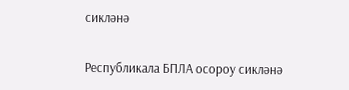сикләнә

Республикала БПЛА осороу сикләнә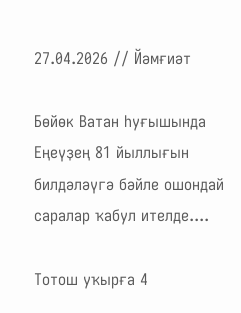27.04.2026 // Йәмғиәт

Бөйөк Ватан һуғышында Еңеүҙең 81 йыллығын билдәләүгә бәйле ошондай саралар ҡабул ителде....

Тотош уҡырға 4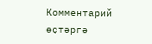Комментарий өҫтәргә